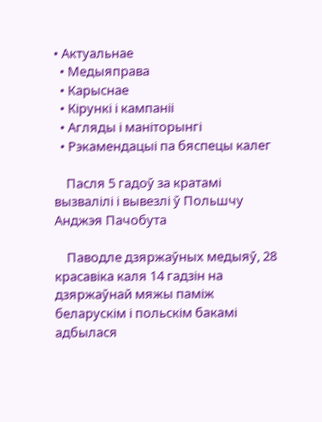• Актуальнае
  • Медыяправа
  • Карыснае
  • Кірункі і кампаніі
  • Агляды і маніторынгі
  • Рэкамендацыі па бяспецы калег

    Пасля 5 гадоў за кратамі вызвалілі і вывезлі ў Польшчу Анджэя Пачобута

    Паводле дзяржаўных медыяў, 28 красавіка каля 14 гадзін на дзяржаўнай мяжы паміж беларускім і польскім бакамі адбылася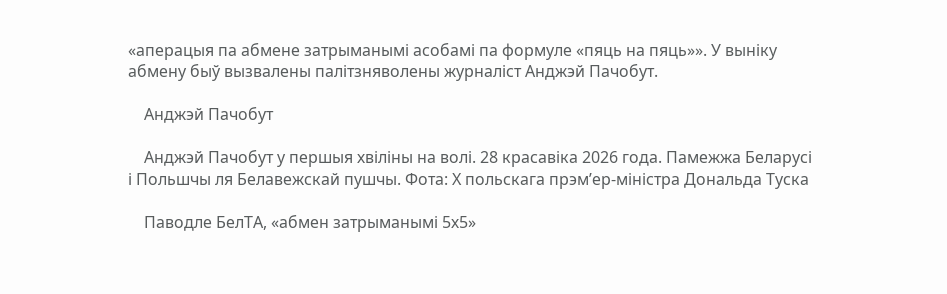«аперацыя па абмене затрыманымі асобамі па формуле «пяць на пяць»». У выніку абмену быў вызвалены палітзняволены журналіст Анджэй Пачобут.

    Анджэй Пачобут

    Анджэй Пачобут у першыя хвіліны на волі. 28 красавіка 2026 года. Памежжа Беларусі і Польшчы ля Белавежскай пушчы. Фота: Х польскага прэм’ер-міністра Дональда Туска

    Паводле БелТА, «абмен затрыманымі 5х5»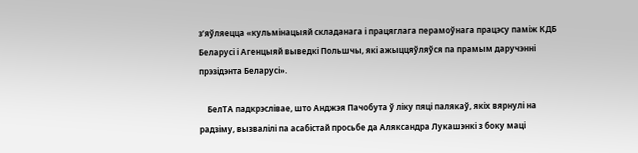з’яўляецца «кульмінацыяй складанага і працяглага перамоўнага працэсу паміж КДБ Беларусі і Агенцыяй выведкі Польшчы, які ажыццяўляўся па прамым даручэнні прэзідэнта Беларусі».

    БелТА падкрэслівае, што Анджэя Пачобута ў ліку пяці палякаў, якіх вярнулі на радзіму, вызвалілі па асабістай просьбе да Аляксандра Лукашэнкі з боку маці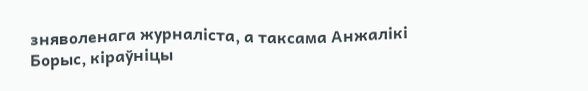зняволенага журналіста, а таксама Анжалікі Борыс, кіраўніцы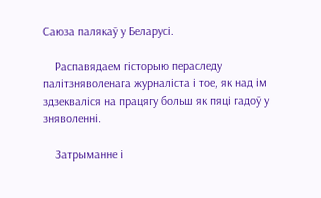Саюза палякаў у Беларусі.

    Распавядаем гісторыю пераследу палітзняволенага журналіста і тое, як над ім здзекваліся на працягу больш як пяці гадоў у зняволенні.

    Затрыманне і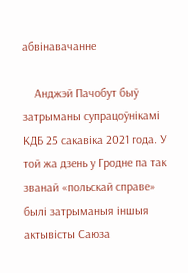абвінавачанне

    Анджэй Пачобут быў затрыманы супрацоўнікамі КДБ 25 сакавіка 2021 года. У той жа дзень у Гродне па так званай «польскай справе» былі затрыманыя іншыя актывісты Саюза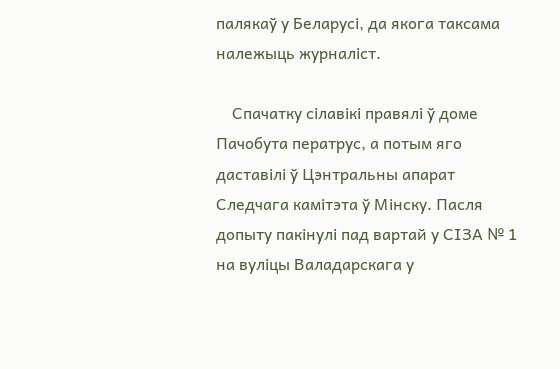палякаў у Беларусі, да якога таксама належыць журналіст.

    Спачатку сілавікі правялі ў доме Пачобута ператрус, а потым яго даставілі ў Цэнтральны апарат Следчага камітэта ў Мінску. Пасля допыту пакінулі пад вартай у СІЗА № 1 на вуліцы Валадарскага у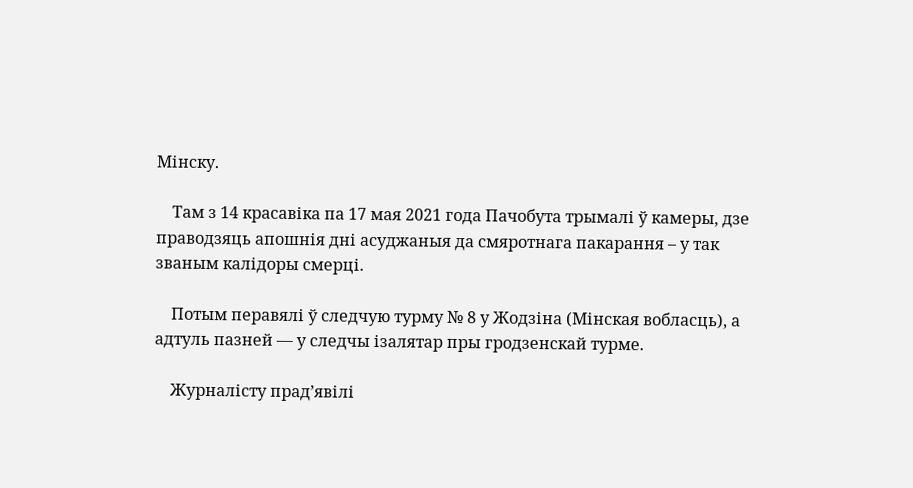Мінску.

    Там з 14 красавіка па 17 мая 2021 года Пачобута трымалі ў камеры, дзе праводзяць апошнія дні асуджаныя да смяротнага пакарання – у так званым калідоры смерці.

    Потым перавялі ў следчую турму № 8 у Жодзіна (Мінская вобласць), а адтуль пазней — у следчы ізалятар пры гродзенскай турме.

    Журналісту прад’явілі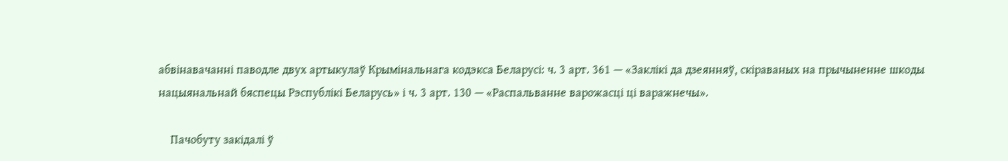абвінавачанні паводле двух артыкулаў Крымінальнага кодэкса Беларусі: ч. 3 арт. 361 — «Заклікі да дзеянняў, скіраваных на прычыненне шкоды нацыянальнай бяспецы Рэспублікі Беларусь» і ч. 3 арт. 130 — «Распальванне варожасці ці варажнечы».

    Пачобуту закідалі ў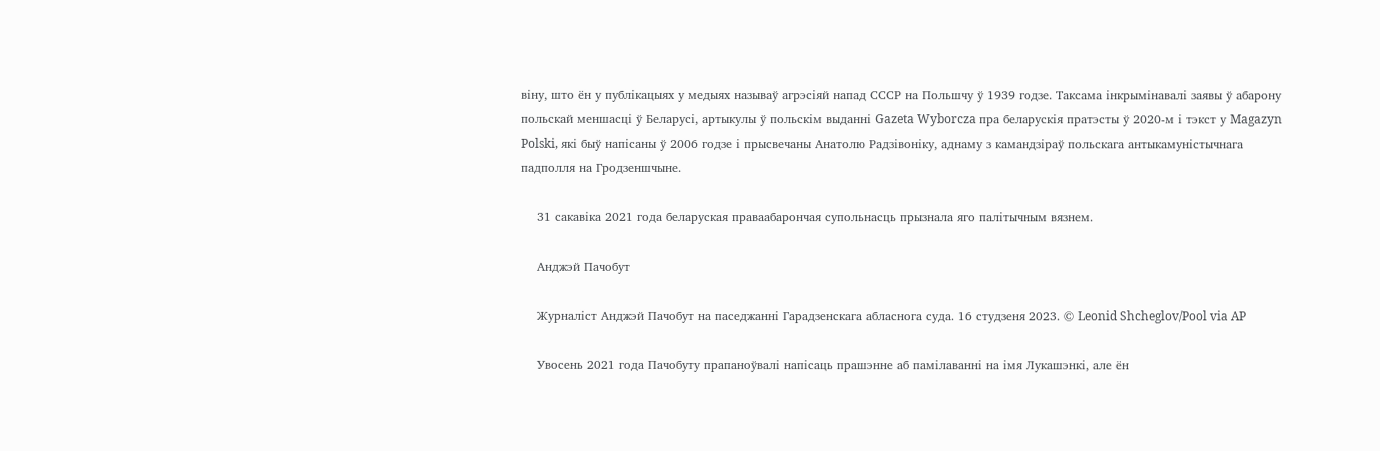віну, што ён у публікацыях у медыях называў агрэсіяй напад СССР на Польшчу ў 1939 годзе. Таксама інкрымінавалі заявы ў абарону польскай меншасці ў Беларусі, артыкулы ў польскім выданні Gazeta Wyborcza пра беларускія пратэсты ў 2020‑м і тэкст у Magazyn Polski, які быў напісаны ў 2006 годзе і прысвечаны Анатолю Радзівоніку, аднаму з камандзіраў польскага антыкамуністычнага падполля на Гродзеншчыне.

    31 сакавіка 2021 года беларуская праваабарончая супольнасць прызнала яго палітычным вязнем.

    Анджэй Пачобут

    Журналіст Анджэй Пачобут на паседжанні Гарадзенскага абласнога суда. 16 студзеня 2023. © Leonid Shcheglov/Pool via AP

    Увосень 2021 года Пачобуту прапаноўвалі напісаць прашэнне аб памілаванні на імя Лукашэнкі, але ён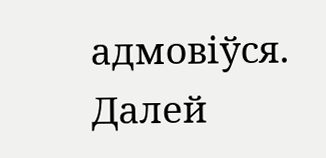адмовіўся. Далей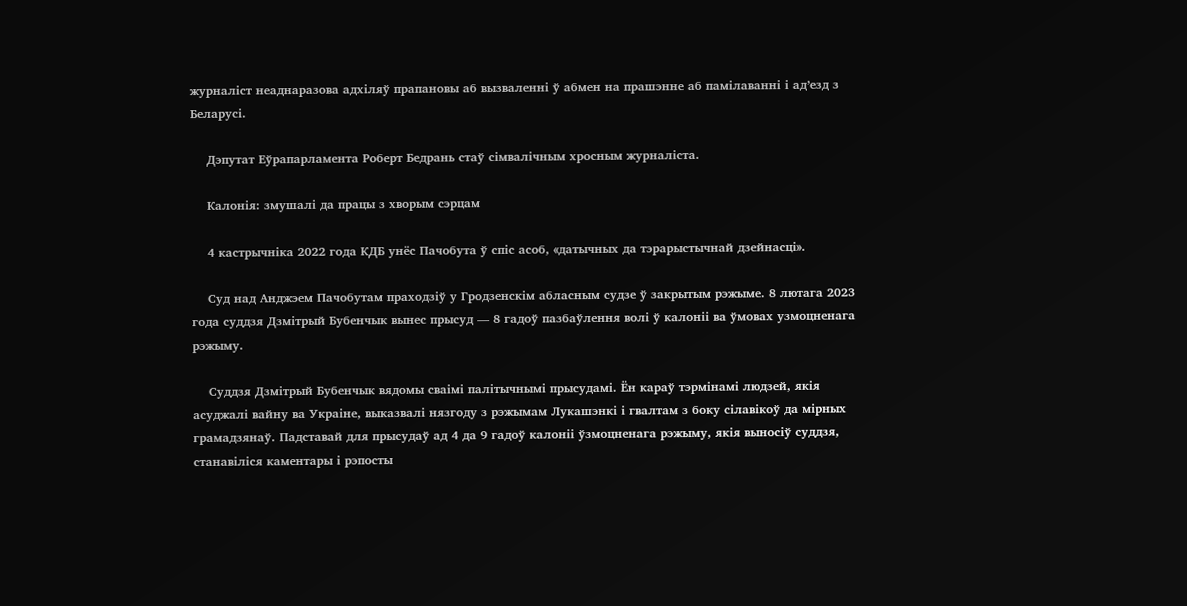журналіст неаднаразова адхіляў прапановы аб вызваленні ў абмен на прашэнне аб памілаванні і ад’езд з Беларусі.

    Дэпутат Еўрапарламента Роберт Бедрань стаў сімвалічным хросным журналіста.

    Калонія: змушалі да працы з хворым сэрцам

    4 кастрычніка 2022 года КДБ унёс Пачобута ў спіс асоб, «датычных да тэрарыстычнай дзейнасці».

    Суд над Анджэем Пачобутам праходзіў у Гродзенскім абласным судзе ў закрытым рэжыме. 8 лютага 2023 года суддзя Дзмітрый Бубенчык вынес прысуд — 8 гадоў пазбаўлення волі ў калоніі ва ўмовах узмоцненага рэжыму.

    Суддзя Дзмітрый Бубенчык вядомы сваімі палітычнымі прысудамі. Ён караў тэрмінамі людзей, якія асуджалі вайну ва Украіне, выказвалі нязгоду з рэжымам Лукашэнкі і гвалтам з боку сілавікоў да мірных грамадзянаў. Падставай для прысудаў ад 4 да 9 гадоў калоніі ўзмоцненага рэжыму, якія выносіў суддзя, станавіліся каментары і рэпосты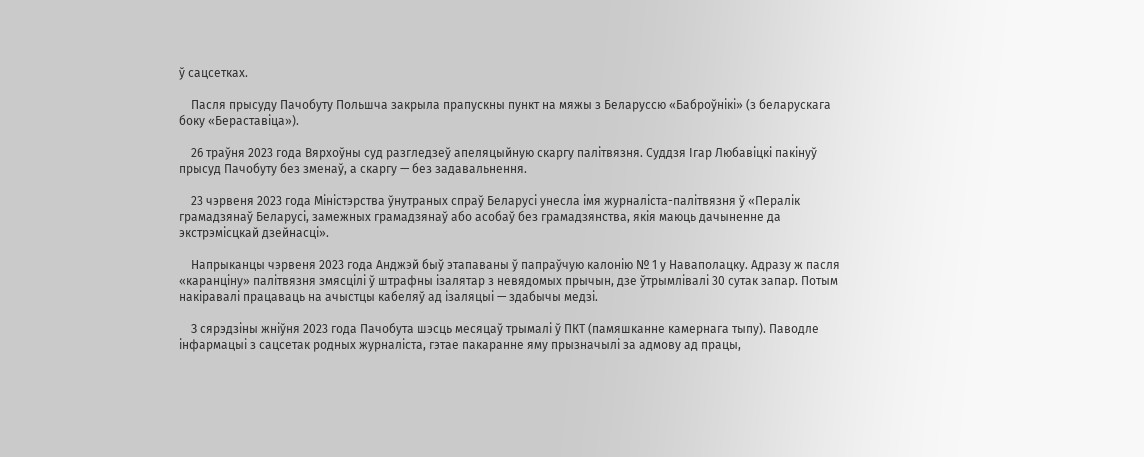ў сацсетках.

    Пасля прысуду Пачобуту Польшча закрыла прапускны пункт на мяжы з Беларуссю «Баброўнікі» (з беларускага боку «Бераставіца»).

    26 траўня 2023 года Вярхоўны суд разгледзеў апеляцыйную скаргу палітвязня. Суддзя Ігар Любавіцкі пакінуў прысуд Пачобуту без зменаў, а скаргу — без задавальнення.

    23 чэрвеня 2023 года Міністэрства ўнутраных спраў Беларусі унесла імя журналіста-палітвязня ў «Пералік грамадзянаў Беларусі, замежных грамадзянаў або асобаў без грамадзянства, якія маюць дачыненне да экстрэмісцкай дзейнасці».

    Напрыканцы чэрвеня 2023 года Анджэй быў этапаваны ў папраўчую калонію № 1 у Наваполацку. Адразу ж пасля «каранціну» палітвязня змясцілі ў штрафны ізалятар з невядомых прычын, дзе ўтрымлівалі 30 сутак запар. Потым накіравалі працаваць на ачыстцы кабеляў ад ізаляцыі — здабычы медзі.

    З сярэдзіны жніўня 2023 года Пачобута шэсць месяцаў трымалі ў ПКТ (памяшканне камернага тыпу). Паводле інфармацыі з сацсетак родных журналіста, гэтае пакаранне яму прызначылі за адмову ад працы,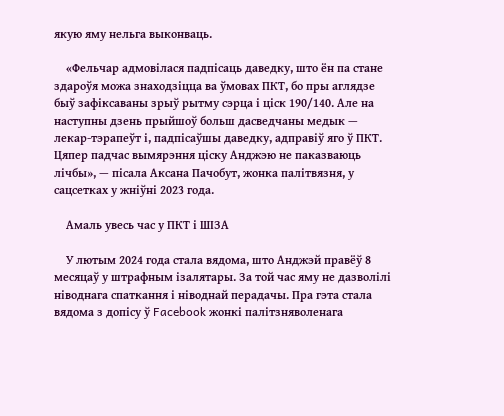якую яму нельга выконваць.

    «Фельчар адмовілася падпісаць даведку, што ён па стане здароўя можа знаходзіцца ва ўмовах ПКТ, бо пры аглядзе быў зафіксаваны зрыў рытму сэрца і ціск 190/140. Але на наступны дзень прыйшоў больш дасведчаны медык — лекар-тэрапеўт і, падпісаўшы даведку, адправіў яго ў ПКТ. Цяпер падчас вымярэння ціску Анджэю не паказваюць лічбы», — пісала Аксана Пачобут, жонка палітвязня, у сацсетках у жніўні 2023 года.

    Амаль увесь час у ПКТ і ШІЗА

    У лютым 2024 года стала вядома, што Анджэй правёў 8 месяцаў у штрафным ізалятары. За той час яму не дазволілі ніводнага спаткання і ніводнай перадачы. Пра гэта стала вядома з допісу ў Facebook жонкі палітзняволенага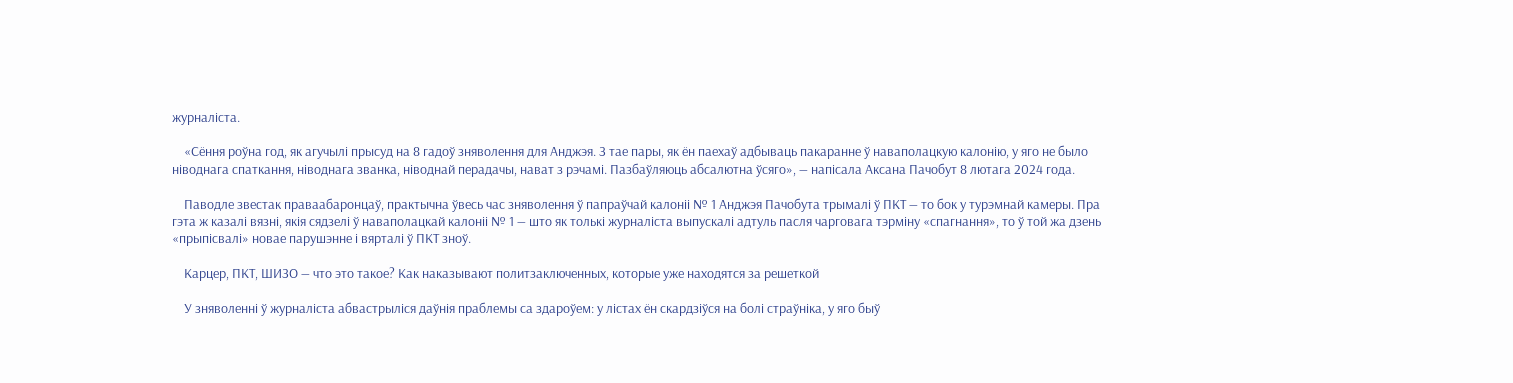журналіста.

    «Сёння роўна год, як агучылі прысуд на 8 гадоў зняволення для Анджэя. З тае пары, як ён паехаў адбываць пакаранне ў наваполацкую калонію, у яго не было ніводнага спаткання, ніводнага званка, ніводнай перадачы, нават з рэчамі. Пазбаўляюць абсалютна ўсяго», — напісала Аксана Пачобут 8 лютага 2024 года.

    Паводле звестак праваабаронцаў, практычна ўвесь час зняволення ў папраўчай калоніі № 1 Анджэя Пачобута трымалі ў ПКТ — то бок у турэмнай камеры. Пра гэта ж казалі вязні, якія сядзелі ў наваполацкай калоніі № 1 — што як толькі журналіста выпускалі адтуль пасля чарговага тэрміну «спагнання», то ў той жа дзень «прыпісвалі» новае парушэнне і вярталі ў ПКТ зноў.

    Карцер, ПКТ, ШИЗО — что это такое? Как наказывают политзаключенных, которые уже находятся за решеткой

    У зняволенні ў журналіста абвастрыліся даўнія праблемы са здароўем: у лістах ён скардзіўся на болі страўніка, у яго быў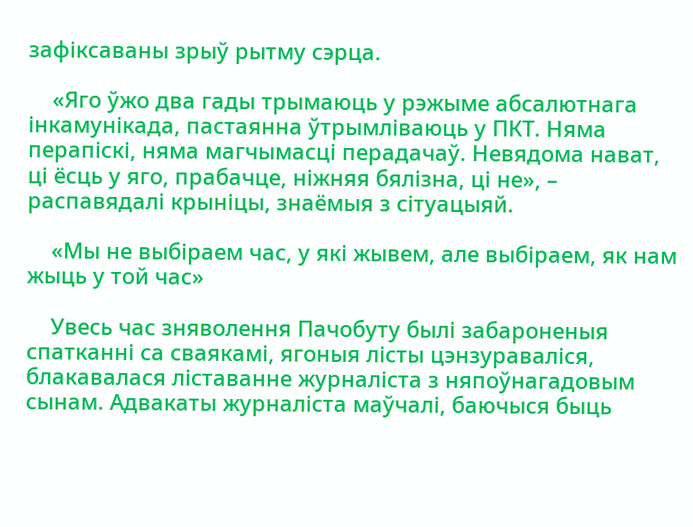зафіксаваны зрыў рытму сэрца.

    «Яго ўжо два гады трымаюць у рэжыме абсалютнага інкамунікада, пастаянна ўтрымліваюць у ПКТ. Няма перапіскі, няма магчымасці перадачаў. Невядома нават, ці ёсць у яго, прабачце, ніжняя бялізна, ці не», – распавядалі крыніцы, знаёмыя з сітуацыяй.

    «Мы не выбіраем час, у які жывем, але выбіраем, як нам жыць у той час»

    Увесь час зняволення Пачобуту былі забароненыя спатканні са сваякамі, ягоныя лісты цэнзураваліся, блакавалася ліставанне журналіста з няпоўнагадовым сынам. Адвакаты журналіста маўчалі, баючыся быць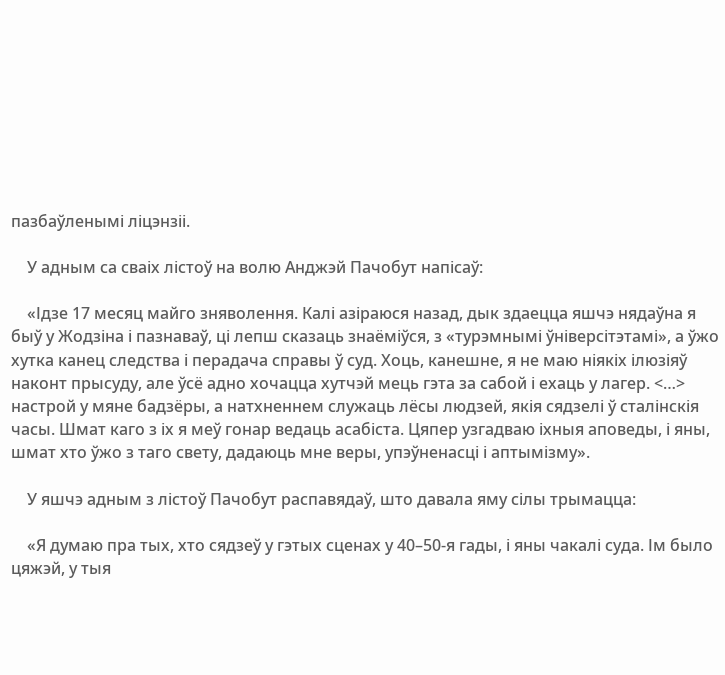пазбаўленымі ліцэнзіі.

    У адным са сваіх лістоў на волю Анджэй Пачобут напісаў:

    «Ідзе 17 месяц майго зняволення. Калі азіраюся назад, дык здаецца яшчэ нядаўна я быў у Жодзіна і пазнаваў, ці лепш сказаць знаёміўся, з «турэмнымі ўніверсітэтамі», а ўжо хутка канец следства і перадача справы ў суд. Хоць, канешне, я не маю ніякіх ілюзіяў наконт прысуду, але ўсё адно хочацца хутчэй мець гэта за сабой і ехаць у лагер. <…> настрой у мяне бадзёры, а натхненнем служаць лёсы людзей, якія сядзелі ў сталінскія часы. Шмат каго з іх я меў гонар ведаць асабіста. Цяпер узгадваю іхныя аповеды, і яны, шмат хто ўжо з таго свету, дадаюць мне веры, упэўненасці і аптымізму».

    У яшчэ адным з лістоў Пачобут распавядаў, што давала яму сілы трымацца:

    «Я думаю пра тых, хто сядзеў у гэтых сценах у 40–50‑я гады, і яны чакалі суда. Ім было цяжэй, у тыя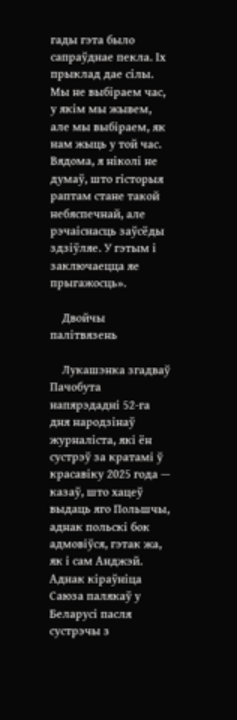гады гэта было сапраўднае пекла. Іх прыклад дае сілы. Мы не выбіраем час, у якім мы жывем, але мы выбіраем, як нам жыць у той час. Вядома, я ніколі не думаў, што гісторыя раптам стане такой небяспечнай, але рэчаіснасць заўсёды здзіўляе. У гэтым і заключаецца яе прыгажосць».

    Двойчы палітвязень

    Лукашэнка згадваў Пачобута напярэдадні 52-га дня народзінаў журналіста, які ён сустрэў за кратамі ў красавіку 2025 года — казаў, што хацеў выдаць яго Польшчы, аднак польскі бок адмовіўся, гэтак жа, як і сам Анджэй. Аднак кіраўніца Саюза палякаў у Беларусі пасля сустрэчы з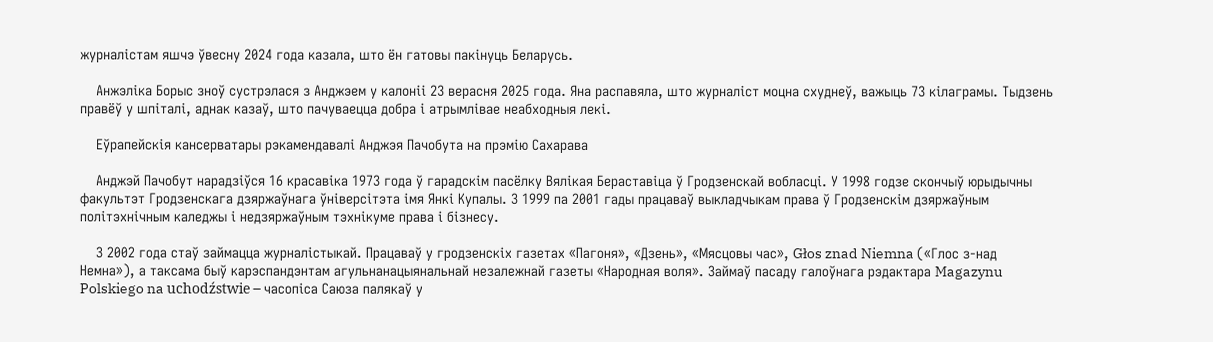журналістам яшчэ ўвесну 2024 года казала, што ён гатовы пакінуць Беларусь.

    Анжэліка Борыс зноў сустрэлася з Анджэем у калоніі 23 верасня 2025 года. Яна распавяла, што журналіст моцна схуднеў, важыць 73 кілаграмы. Тыдзень правёў у шпіталі, аднак казаў, што пачуваецца добра і атрымлівае неабходныя лекі.

    Еўрапейскія кансерватары рэкамендавалі Анджэя Пачобута на прэмію Сахарава

    Анджэй Пачобут нарадзіўся 16 красавіка 1973 года ў гарадскім пасёлку Вялікая Бераставіца ў Гродзенскай вобласці. У 1998 годзе скончыў юрыдычны факультэт Гродзенскага дзяржаўнага ўніверсітэта імя Янкі Купалы. З 1999 па 2001 гады працаваў выкладчыкам права ў Гродзенскім дзяржаўным політэхнічным каледжы і недзяржаўным тэхнікуме права і бізнесу.

    З 2002 года стаў займацца журналістыкай. Працаваў у гродзенскіх газетах «Пагоня», «Дзень», «Мясцовы час», Głos znad Niemna («Глос з‑над Немна»), а таксама быў карэспандэнтам агульнанацыянальнай незалежнай газеты «Народная воля». Займаў пасаду галоўнага рэдактара Magazynu Polskiego na uchodźstwie – часопіса Саюза палякаў у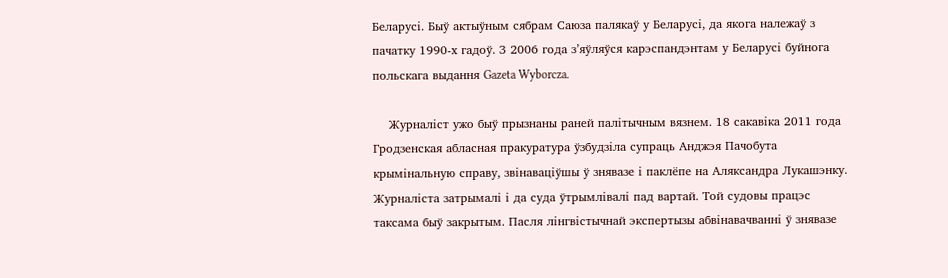Беларусі. Быў актыўным сябрам Саюза палякаў у Беларусі, да якога належаў з пачатку 1990‑х гадоў. З 2006 года з’яўляўся карэспандэнтам у Беларусі буйнога польскага выдання Gazeta Wyborcza.

    Журналіст ужо быў прызнаны раней палітычным вязнем. 18 сакавіка 2011 года Гродзенская абласная пракуратура ўзбудзіла супраць Анджэя Пачобута  крымінальную справу, звінаваціўшы ў знявазе і паклёпе на Аляксандра Лукашэнку. Журналіста затрымалі і да суда ўтрымлівалі пад вартай. Той судовы працэс таксама быў закрытым. Пасля лінгвістычнай экспертызы абвінавачванні ў знявазе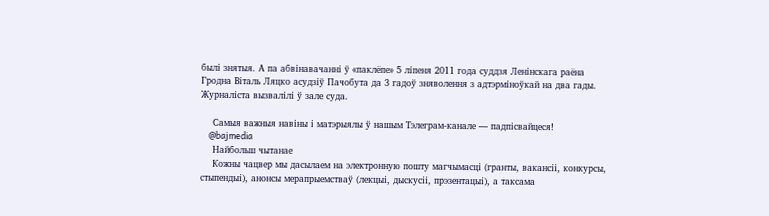былі знятыя. А па абвінавачанні ў «паклёпе» 5 ліпеня 2011 года суддзя Ленінскага раёна Гродна Віталь Ляцко асудзіў Пачобута да 3 гадоў зняволення з адтэрміноўкай на два гады. Журналіста вызвалілі ў зале суда.

    Самыя важныя навіны і матэрыялы ў нашым Тэлеграм-канале — падпісвайцеся!
    @bajmedia
    Найбольш чытанае
    Кожны чацвер мы дасылаем на электронную пошту магчымасці (гранты, вакансіі, конкурсы, стыпендыі), анонсы мерапрыемстваў (лекцыі, дыскусіі, прэзентацыі), а таксама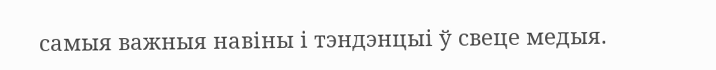самыя важныя навіны і тэндэнцыі ў свеце медыя.